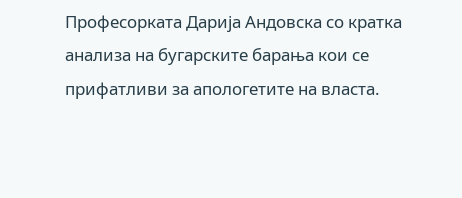Професорката Дарија Андовска со кратка анализа на бугарските барања кои се прифатливи за апологетите на власта.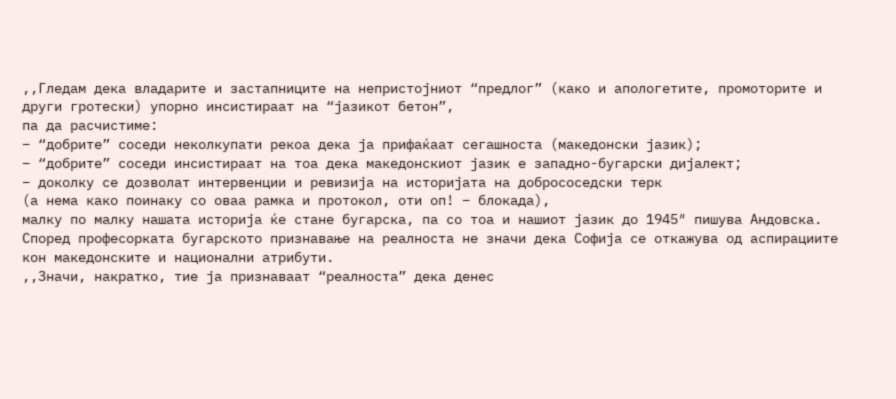,,Гледам дека владарите и застапниците на непристојниот “предлог” (како и апологетите, промоторите и други гротески) упорно инсистираат на “јазикот бетон”,
па да расчистиме:
– “добрите” соседи неколкупати рекоа дека ја прифаќаат сегашноста (македонски јазик);
– “добрите” соседи инсистираат на тоа дека македонскиот јазик е западно-бугарски дијалект;
– доколку се дозволат интервенции и ревизија на историјата на добрососедски терк
(а нема како поинаку со оваа рамка и протокол, оти оп! – блокада),
малку по малку нашата историја ќе стане бугарска, па со тоа и нашиот јазик до 1945″ пишува Андовска.
Според професорката бугарското признавање на реалноста не значи дека Софија се откажува од аспирациите кон македонските и национални атрибути.
,,Значи, накратко, тие ја признаваат “реалноста” дека денес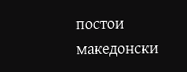постои македонски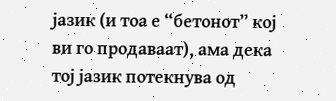јазик (и тоа е “бетонот” кој ви го продаваат), ама дека тој јазик потекнува од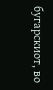бугарскиот, во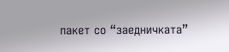пакет со “заедничката”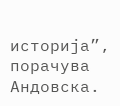историја”, порачува Андовска.